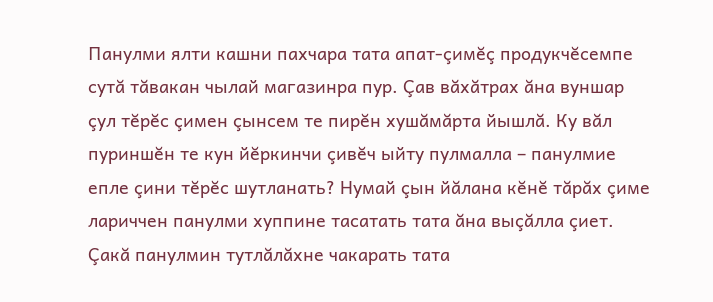Панулми ялти кашни пахчара тата апат-çимĕç продукчĕсемпе сутă тăвакан чылай магазинра пур. Çав вăхăтрах ăна вуншар çул тĕрĕс çимен çынсем те пирĕн хушăмăрта йышлă. Ку вăл пуриншĕн те кун йĕркинчи çивĕч ыйту пулмалла – панулмие епле çини тĕрĕс шутланать? Нумай çын йăлана кĕнĕ тăрăх çиме лариччен панулми хуппине тасатать тата ăна выçăлла çиет. Çакă панулмин тутлăлăхне чакарать тата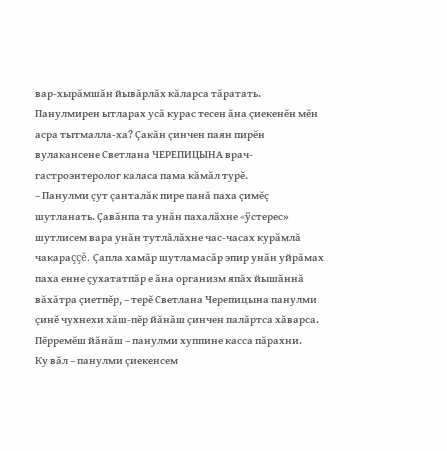вар-хырăмшăн йывăрлăх кăларса тăратать. Панулмирен ытларах усă курас тесен ăна çиекенĕн мĕн асра тытмалла-ха? Çакăн çинчен паян пирĕн вулакансене Светлана ЧЕРЕПИЦЫНА врач-гастроэнтеролог каласа пама кăмăл турĕ.
– Панулми çут çанталăк пире панă паха çимĕç шутланать. Çавăнпа та унăн пахалăхне «ÿстерес» шутлисем вара унăн тутлăлăхне час-часах курăмлă чакараççĕ. Çапла хамăр шутламасăр эпир унăн уйрăмах паха енне çухататпăр е ăна организм япăх йышăннă вăхăтра çиетпĕр, – терĕ Светлана Черепицына панулми çинĕ чухнехи хăш-пĕр йăнăш çинчен палăртса хăварса.
Пĕрремĕш йăнăш – панулми хуппине касса пăрахни.
Ку вăл – панулми çиекенсем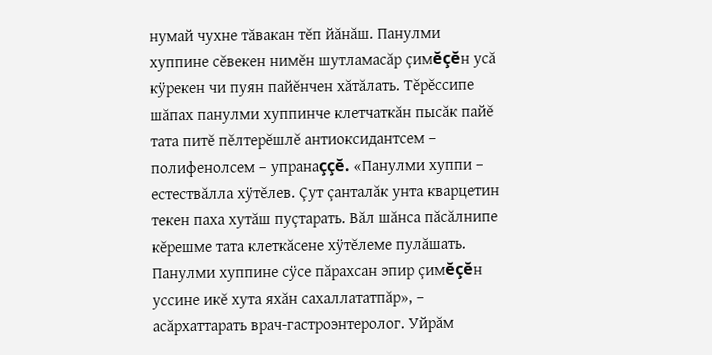нумай чухне тăвакан тĕп йăнăш. Панулми хуппине сĕвекен нимĕн шутламасăр çимĕçĕн усă кÿрекен чи пуян пайĕнчен хăтăлать. Тĕрĕссипе шăпах панулми хуппинче клетчаткăн пысăк пайĕ тата питĕ пĕлтерĕшлĕ антиоксидантсем – полифенолсем – упранаççĕ. «Панулми хуппи – естествăлла хÿтĕлев. Çут çанталăк унта кварцетин текен паха хутăш пуçтарать. Вăл шăнса пăсăлнипе кĕрешме тата клеткăсене хÿтĕлеме пулăшать. Панулми хуппине сÿсе пăрахсан эпир çимĕçĕн уссине икĕ хута яхăн сахаллататпăр», – асăрхаттарать врач-гастроэнтеролог. Уйрăм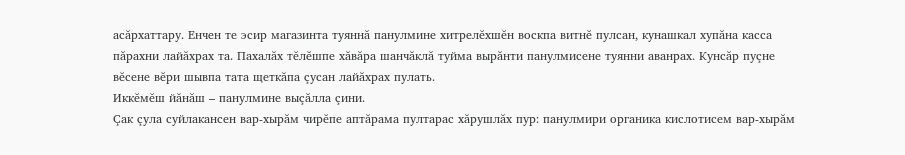асăрхаттару. Енчен те эсир магазинта туяннă панулмине хитрелĕхшĕн воскпа витнĕ пулсан, кунашкал хупăна касса пăрахни лайăхрах та. Пахалăх тĕлĕшпе хăвăра шанчăклă туйма вырăнти панулмисене туянни аванрах. Кунсăр пуçне вĕсене вĕри шывпа тата щеткăпа çусан лайăхрах пулать.
Иккĕмĕш йăнăш – панулмине выçăлла çини.
Çак çула суйлакансен вар-хырăм чирĕпе аптăрама пултарас хăрушлăх пур: панулмири органика кислотисем вар-хырăм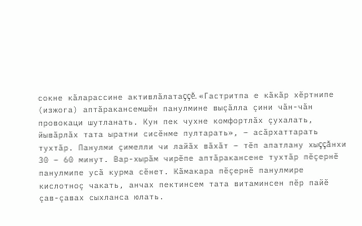сокне кăларассине активлăлатаççĕ. «Гастритпа е кăкăр хĕртнипе (изжога) аптăракансемшĕн панулмине выçăлла çини чăн-чăн провокаци шутланать. Кун пек чухне комфортлăх çухалать, йывăрлăх тата ыратни сисĕнме пултарать», – асăрхаттарать тухтăр. Панулми çимелли чи лайăх вăхăт – тĕп апатлану хыççăнхи 30 – 60 минут. Вар-хырăм чирĕпе аптăракансене тухтăр пĕçернĕ панулмипе усă курма сĕнет. Кăмакара пĕçернĕ панулмире кислотноç чакать, анчах пектинсем тата витаминсен пĕр пайĕ çав-çавах сыхланса юлать.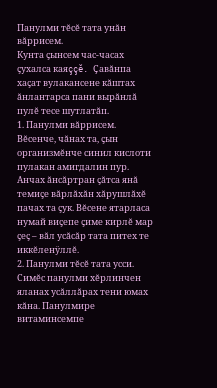Панулми тĕсĕ тата унăн вăррисем.
Кунта çынсем час-часах çухалса каяççĕ. Çавăнпа хаçат вулакансене кăштах ăнлантарса пани вырăнлă пулĕ тесе шутлатăп.
1. Панулми вăррисем. Вĕсенче, чăнах та, çын организмĕнче синил кислоти пулакан амигдалин пур. Анчах ăнсăртран çăтса янă темиçе вăрлăхăн хăрушлăхĕ пачах та çук. Вĕсене ятарласа нумай виçепе çиме кирлĕ мар çеç – вăл усăсăр тата питех те иккĕленÿллĕ.
2. Панулми тĕсĕ тата усси. Симĕс панулми хĕрлинчен яланах усăллăрах тени юмах кăна. Панулмире витаминсемпе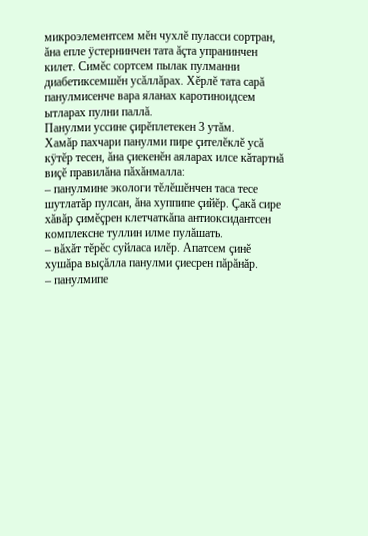микроэлементсем мĕн чухлĕ пуласси сортран, ăна епле ÿстернинчен тата ăçта упранинчен килет. Симĕс сортсем пылак пулманни диабетиксемшĕн усăллăрах. Хĕрлĕ тата сарă панулмисенче вара яланах каротиноидсем ытларах пулни паллă.
Панулми уссине çирĕплетекен 3 утăм.
Хамăр пахчари панулми пире çителĕклĕ усă кÿтĕр тесен, ăна çиекенĕн аяларах илсе кăтартнă виçĕ правилăна пăхăнмалла:
– панулмине экологи тĕлĕшĕнчен таса тесе шутлатăр пулсан, ăна хуппипе çийĕр. Çакă сире хăвăр çимĕçрен клетчаткăпа антиоксидантсен комплексне туллин илме пулăшать.
– вăхăт тĕрĕс суйласа илĕр. Апатсем çинĕ хушăра выçăлла панулми çиесрен пăрăнăр.
– панулмипе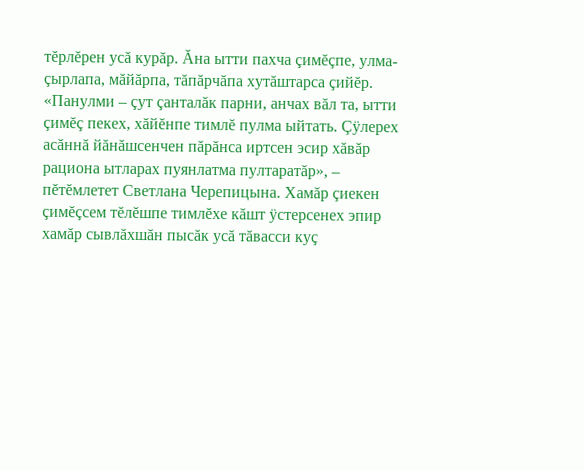тĕрлĕрен усă курăр. Ăна ытти пахча çимĕçпе, улма-çырлапа, мăйăрпа, тăпăрчăпа хутăштарса çийĕр. «Панулми – çут çанталăк парни, анчах вăл та, ытти çимĕç пекех, хăйĕнпе тимлĕ пулма ыйтать. Çÿлерех асăннă йăнăшсенчен пăрăнса иртсен эсир хăвăр рациона ытларах пуянлатма пултаратăр», – пĕтĕмлетет Светлана Черепицына. Хамăр çиекен çимĕçсем тĕлĕшпе тимлĕхе кăшт ÿстерсенех эпир хамăр сывлăхшăн пысăк усă тăвасси куç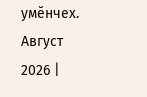умĕнчех.
Август 2026 |